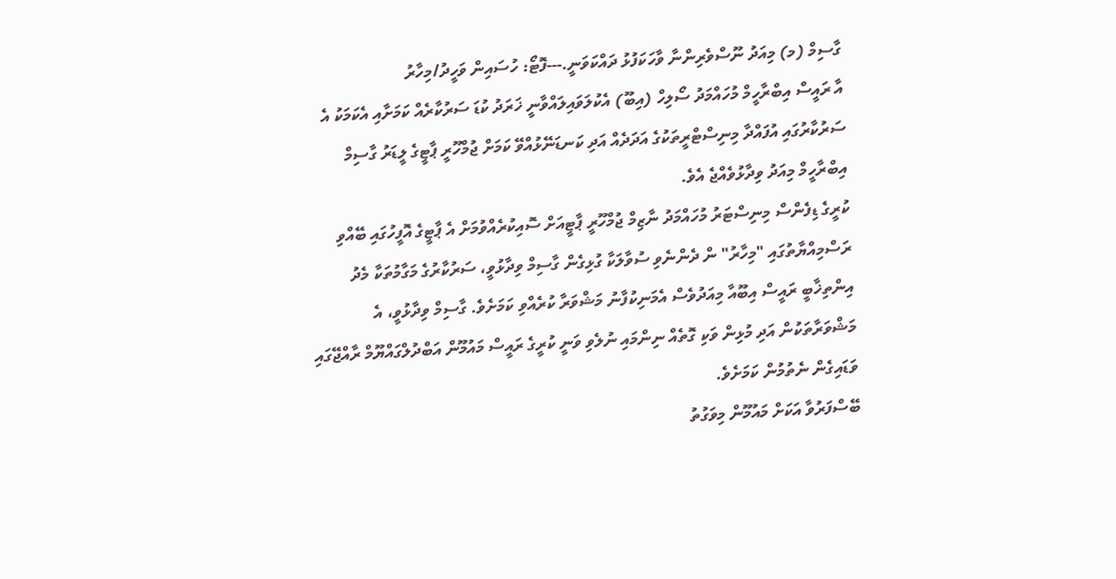ގާސިމް (މ) މިއަދު ނޫސްވެރިންނާ ވާހަކަފުޅު ދައްކަވަނީ.---ފޮޓޯ: ހުސައިން ވަހީދު/މިހާރު
އާ ރައީސް އިބްރާހީމް މުހައްމަދު ސޯލިހް (އިބޫ) އެކުލަވައިލައްވާނީ ޚަރަދު ކުޑަ ސަރުކާރެއް ކަމަށާއި އެކަމަކު އެ ސަރުކާރުގައި އުފައްދާ މިނިސްޓްރީތަކުގެ އަދަދެއް އަދި ކަނޑަނޭޅުއްވޭ ކަމަށް ޖުމްހޫރީ ޕާޓީގެ ލީޑަރު ގާސިމް އިބްރާހީމް މިއަދު ވިދާޅުވެއްޖެ އެވެ.
ކުރީގެ ޑިފެންސް މިނިސްޓަރު މުހައްމަދު ނާޒިމް ޖުމްހޫރީ ޕާޓީއަށް ސޮއިކުރެއްވުމަށް އެ ޕާޓީގެ އޮފީހުގައި ބޭއްވި ރަސްމިއްޔާތުގައި "މިހާރު" ން ދެންނެވި ސުވާލަކާ ގުޅިގެން ގާސިމް ވިދާޅުވީ، ސަރުކާރުގެ މަގާމުތަކާ މެދު އިންތިޚާބީ ރައީސް އިބޫއާ މިއަދުވެސް އެމަނިކުފާނު މަޝްވަރާ ކުރެއްވި ކަމަށެވެ. ގާސިމް ވިދާޅުވީ، އެ މަޝްވަރާތަކުން އަދި މުޅިން ވަކި ގޮތެއް ނިންމައި ނުލެވި ވަނީ ކުރީގެ ރައީސް މައުމޫން އަބްދުލްގައްޔޫމް ރާއްޖޭގައި ވަޑައިގެން ނެތުމުން ކަމަށެވެ.
ބޭސްފަރުވާ އަކަށް މައުމޫން މިވަގުތު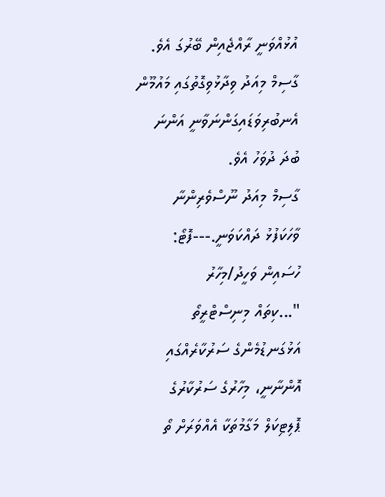އުޅުއްވަނީ ރާއްޖެއިން ބޭރުގަ އެވެ. ގާސިމް މިއަދު ވިދާޅުވިގޮތުގައި މައުމޫން އެނބުރިވަޑައިގަންނަވާނީ އަންނަ ބުދަ ދުވަހު އެވެ.
ގާސިމް މިއަދު ނޫސްވެރިންނާ ވާހަކަފުޅު ދައްކަވަނީ.---ފޮޓޯ: ހުސައިން ވަހީދު/މިހާރު
"...ކިތައް މިނިސްޓްރީތޯ އަޅުގަނޑުމެންގެ ސަރުކާރެއްގައި އޮންނާނީ، މިހާރުގެ ސަރުކާރުގެ ޕޮލިޓިކަލް މަގާމުތަކާ އެއްވަރަށް ތޯ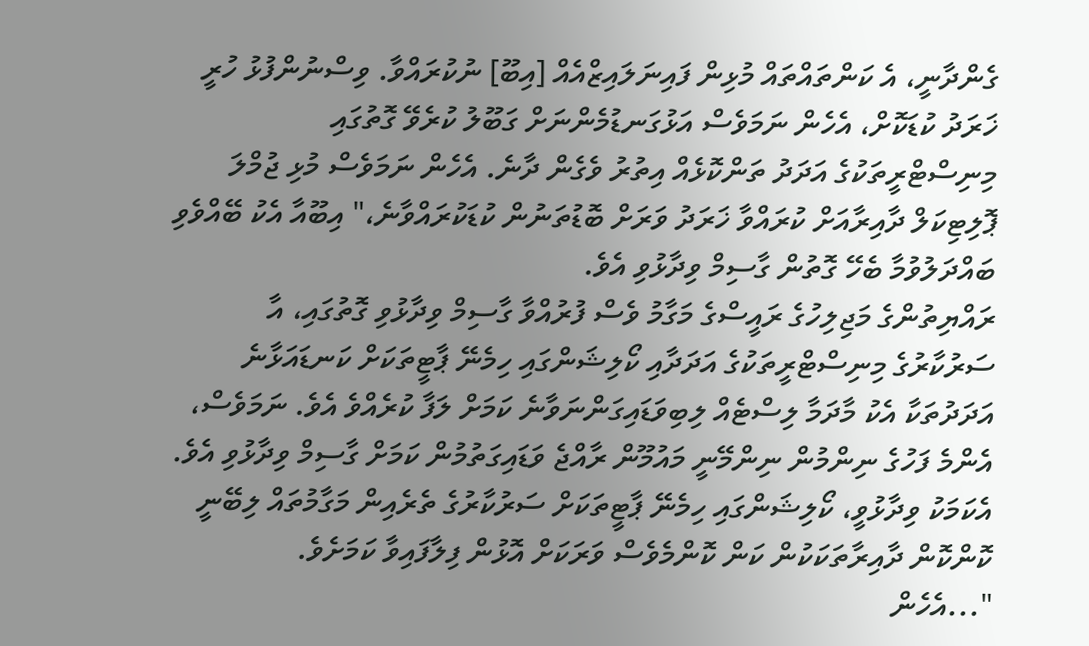ގެންދާނީ، އެ ކަންތައްތައް މުޅިން ފައިނަލައިޒްއެއް [އިބޫ] ނުކުރައްވާ. ވިސްނުންފުޅު ހުރީ ޚަރަދު ކުޑަކޮށް، އެހެން ނަމަވެސް އަޅުގަނޑުމެންނަށް ގަބޫލު ކުރެވޭ ގޮތުގައި މިނިސްޓްރީތަކުގެ އަދަދު ތަންކޮޅެއް އިތުރު ވެގެން ދާނެ. އެހެން ނަމަވެސް މުޅި ޖުމްލަ ޕޮލިޓިކަލް ދާއިރާއަށް ކުރައްވާ ޚަރަދު ވަރަށް ބޮޑުތަނުން ކުޑަކުރައްވާނެ،" އިބޫއާ އެކު ބޭއްވެވި ބައްދަލުވުމާ ބެހޭ ގޮތުން ގާސިމް ވިދާޅުވި އެވެ.
ރައްޔިތުންގެ މަޖިލިހުގެ ރައީސްގެ މަގާމު ވެސް ފުރުއްވާ ގާސިމް ވިދާޅުވި ގޮތުގައި، އާ ސަރުކާރުގެ މިނިސްޓްރީތަކުގެ އަދަދާއި ކޯލިޝަންގައި ހިމެނޭ ޕާޓީތަކަށް ކަނޑައަޅާނެ އަދަދުތަކާ އެކު މާދަމާ ލިސްޓެއް ލިބިވަޑައިގަންނަވާނެ ކަމަށް ލަފާ ކުރެއްވެ އެވެ. ނަމަވެސް، އެންމެ ފަހުގެ ނިންމުން ނިންމޭނީ މައުމޫން ރާއްޖެ ވަޑައިގަތުމުން ކަމަށް ގާސިމް ވިދާޅުވި އެވެ. އެކަމަކު ވިދާޅުވީ، ކޯލިޝަންގައި ހިމެނޭ ޕާޓީތަކަށް ސަރުކާރުގެ ތެރެއިން މަގާމުތައް ލިބޭނީ ކޮންކޮން ދާއިރާތަކަކުން ކަން ކޮންމެވެސް ވަރަކަށް އޮޅުން ފިލާފައިވާ ކަމަށެވެ.
"...އެހެން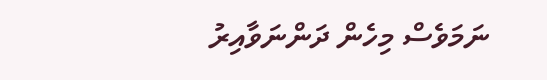ނަމަވެސް މިހެން ދަންނަވާއިރު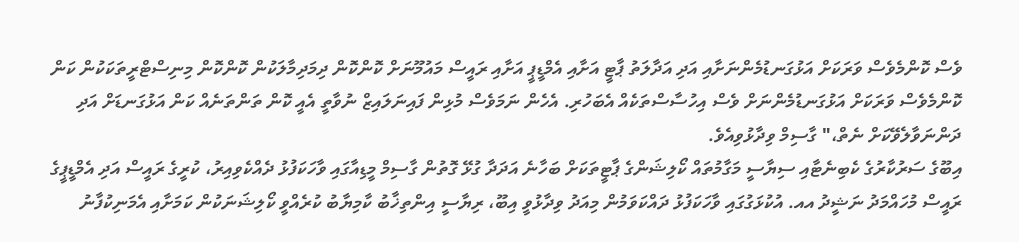ވެސް ކޮންމެވެސް ވަރަކަށް އަޅުގަނޑުމެންނަށާއި އަދި އަދާލަތު ޕާޓީ އަށާއި އެމްޑީޕީ އަށާއި ރައީސް މައުމޫނަށް ކޮންކޮން ދިމަދިމާލަކުން ކޮންކޮން މިނިސްޓްރީތަކަކުން ކަން ކޮންމެވެސް ވަރަކަށް އަޅުގަނޑުމެންނަށް ވެސް އިހުސާސްތަކެއް އެބަހުރި. އެހެން ނަމަވެސް މުޅިން ފައިނަލައިޒް ނުވާތީ އެއީ ކޮން ތަންތަނެއް ކަން އަޅުގަނޑަށް އަދި ދަންނަވާލެވޭކަށް ނެތް،" ގާސިމް ވިދާޅުވިއެވެ.
އިބޫގެ ސަރުކާރުގެ ކެބިނެޓާއި ސިޔާސީ މަގާމުތައް ކޯލިޝަންގެ ޕާޓީތަކަށް ބަހާނެ އަދަދާ ގުޅޭ ގޮތުން ގާސިމް މީޑިއާގައި ވާހަކަފުޅު ދެއްކެވިއިރު، ކުރީގެ ރައީސް އަދި އެމްޑީޕީގެ ރައީސް މުހައްމަދު ނަޝީދު އއ. އުކުޅަގުގައި ވާހަކަފުޅު ދައްކަވަމުން މިއަދު ވިދާޅުވީ އިބޫ، ރިޔާސީ އިންތިޚާބު ކާމިޔާބު ކުރެއްވީ ކޯލިޝަނަކުން ކަމަށާއި އެމަނިކުފާނު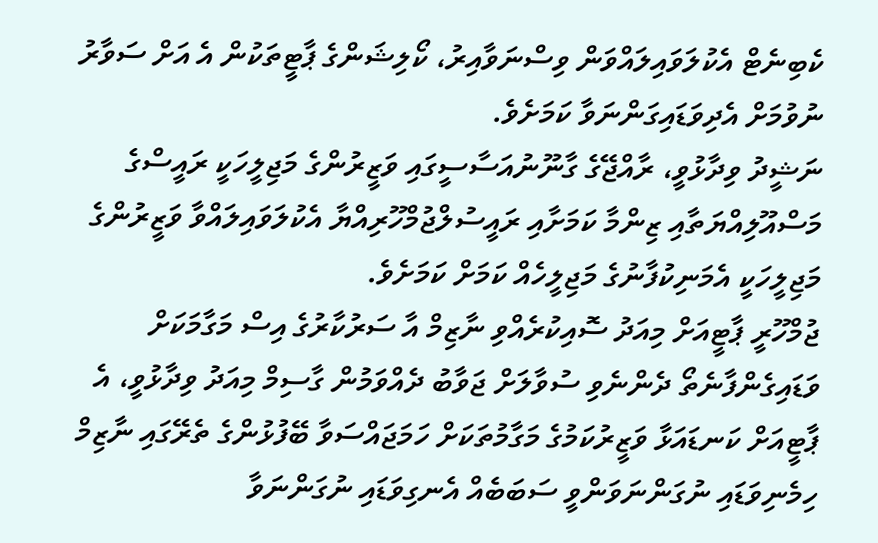ކެބިނެޓް އެކުލަވައިލައްވަން ވިސްނަވާއިރު، ކޯލިޝަންގެ ޕާޓީތަކުން އެ އަށް ސަވާރު ނުވުމަށް އެދިވަޑައިގަންނަވާ ކަމަށެވެ.
ނަޝީދު ވިދާޅުވީ، ރާއްޖޭގެ ގާނޫނުއަސާސީގައި ވަޒީރުންގެ މަޖިލީހަކީ ރައީސްގެ މަސްއޫލިއްޔަތާއި ޒިންމާ ކަމަށާއި ރައީސުލްޖުމްހޫރިއްޔާ އެކުލަވައިލައްވާ ވަޒީރުންގެ މަޖިލީހަކީ އެމަނިކުފާނުގެ މަޖިލީހެއް ކަމަށް ކަމަށެވެ.
ޖުމްހޫރީ ޕާޓީއަށް މިއަދު ސޮއިކުރެއްވި ނާޒިމް އާ ސަރުކާރުގެ އިސް މަގާމަކަށް ވަޑައިގެންފާނެތޯ ދެންނެވި ސުވާލަށް ޖަވާބު ދެއްވަމުން ގާސިމް މިއަދު ވިދާޅުވީ، އެ ޕާޓީއަށް ކަނޑައަޅާ ވަޒީރުކަމުގެ މަގާމުތަކަށް ހަމަޖައްސަވާ ބޭފުޅުންގެ ތެރޭގައި ނާޒިމް ހިމެނިވަޑައި ނުގަންނަވަންވީ ސަބަބެއް އެނގިވަޑައި ނުގަންނަވާ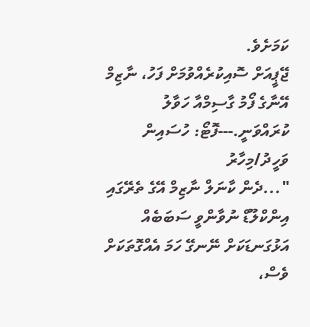ކަމަށެވެ.
ޖޭޕީއަށް ސޮއިކުރެއްވުމަށް ފަހު، ނާޒިމް އޭނާގެ ފޯމު ގާސިމްއާ ހަވާލު ކުރައްވަނީ.---ފޮޓޯ: ހުސައިން ވަހީދު/މިހާރު
"...ދެން ކާނަލް ނާޒިމް އޭގެ ތެރޭގައި އިންކްލޫޑް ނުވާންވީ ސަބަބެއް އަޅުގަނޑަކަށް ނޭނގޭ ހަމަ އެއްގޮތަކަށް ވެސް،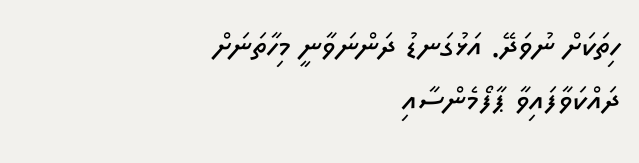ހިތަކަށް ނުވަދޭ. އަޅުގަނޑު ދަންނަވާނީ މިހާތަނަށް ދައްކަވާފައިވާ ޕާފޯމެންސާއި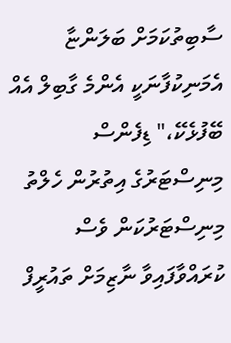ސާބިތުކަމަށް ބަލަންޏާ އެމަނިކުފާނަކީ އެންމެ ގާބިލް އެއް ބޭފުޅެކޭ،" ޑިފެންސް މިނިސްޓަރުގެ އިތުރުން ހެލްތު މިނިސްޓަރުކަން ވެސް ކުރައްވާފައިވާ ނާޒިމަށް ތައުރީފް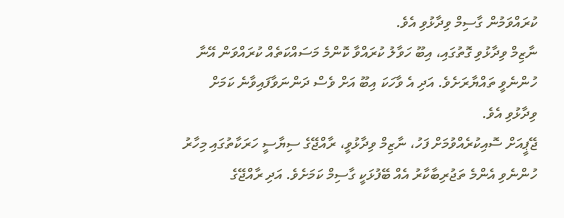ކުރައްވަމުން ގާސިމް ވިދާޅުވި އެވެ.
ނާޒިމް ވިދާޅުވި ގޮތުގައި، އިބޫ ހަވާލު ކުރައްވާ ކޮންމެ މަސައްކަތެއް ކުރައްވަން އޭނާ ހުންނެވީ ތައްޔާރަށެވެ. އަދި އެ ވާހަކަ އިބޫ އަށް ވެސް ދަންނަވާފައިވާނެ ކަމަށް ވިދާޅުވި އެވެ.
ޖޭޕީއަށް ސޮއިކުރެއްވުމަށް ފަހު، ނާޒިމް ވިދާޅުވީ، ރާއްޖޭގެ ސިޔާސީ ހަރަކާތުގައި މިހާރު ހުންނެވި އެންމެ ތަޖުރިބާކާރު އެއް ބޭފުޅަކީ ގާސިމް ކަމަށެވެ. އަދި ރާއްޖޭގެ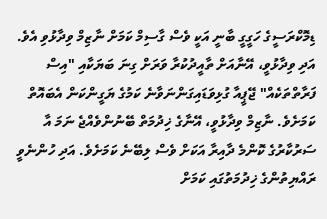ޑިމޮކްރަސީގެ ހަގީގީ ބާނީ އަކީ ވެސް ގާސިމް ކަމަށް ނާޒިމް ވިދާޅުވި އެވެ. އަދި ވިދާޅުވީ، އޭނާއަށް ތާއީދުކުރާ ވަރަށް ގިނަ ބަޔަކާއި "އިސް ފަރާތްތަކެއް" ޖޭޕީއާ ގުޅިވަޑައިގަންނަވާނެ ކަމުގެ ޔަގީންކަން އެބައޮތް ކަމަށެވެ. ނާޒިމް ވިދާޅުވީ، އޭނާގެ ޚިދުމަތް ބޭނުންވެއްޖެ ނަމަ އާ ސަރުކާރުގެ ކޮންމެ ދާއިރާ އަކަށް ވެސް ލިބޭނެ ކަމަށެވެ. އަދި ހުންނެވީ ރައްޔިތުންގެ ޚިދުމަތުގައި ކަމަށް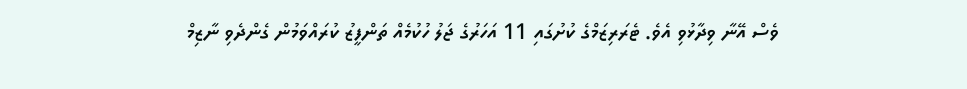ވެސް އޭނާ ވިދާޅުވި އެވެ. ޓެރަރިޒަމްގެ ކުށުގައި 11 އަހަރުގެ ޖަލު ހުކުމެއް ތަންފީޒު ކުރައްވަމުން ގެންދެވި ނާޒިމް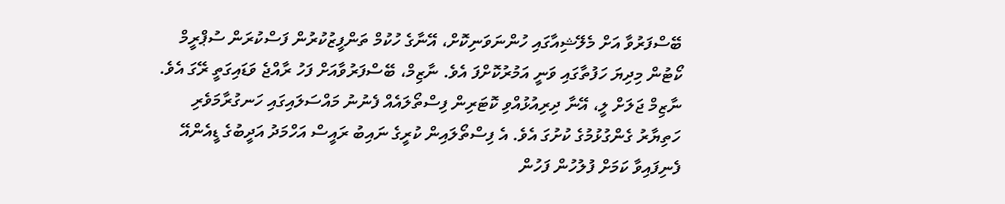ބޭސްފަރުވާ އަށް މެލޭޝިއާގައި ހުންނަވަނިކޮށް، އޭނާގެ ހުކުމް ތަންފީޒުކުރުން ފަސްކުރަން ސުޕްރީމް ކޯޓުން މިދިޔަ ހަފުތާގައި ވަނީ އަމުރުކޮށްފަ އެވެ. ނާޒިމް، ބޭސްފަރުވާއަށް ފަހު ރާއްޖެ ވަޑައިގަތީ ރޭގަ އެވެ. ނާޒިމް ޖަލަށް ލީ، އޭނާ ދިރިއުޅުއްވި ކޮޓަރިން ފިސްތޯލައެއް ފެނުނު މައްސަލައިގައި ހަނގުރާމަވެރި ހަތިޔާރު ގެންގުޅުމުގެ ކުށުގަ އެވެ. އެ ފިސްތޯލައިން ކުރީގެ ނައިބު ރައީސް އަހްމަދު އަދީބުގެ ޑީއެންއޭ ފެނިފައިވާ ކަމަށް ފުލުހުން ފަހުން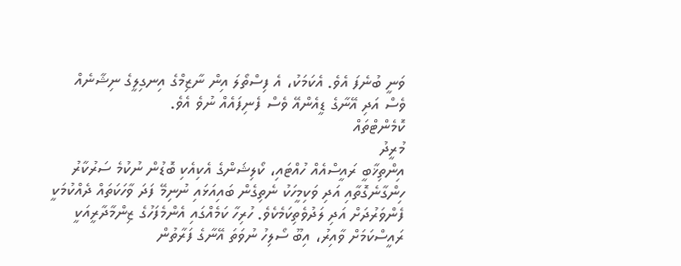ވަނީ ބުނެފަ އެވެ. އެކަމަކު، އެ ފިސްތޯލަ އިން ނާޒިމްގެ އިނގިލީގެ ނިޝާނެއް ވެސް އަދި އޭނާގެ ޑީއެންއޭ ވެސް ފެނިފައެއް ނުވެ އެވެ.
ކޮމެންޓްތައް
މުރީދު
އިންތިޚާބީ ރައީސްއެއް ހުއްޓައި، ކޯލިޝަންގެ އެކިއެކި ބޮޑުން ނުކުމެ ސަރުކާރު ހިންގާނެގޮތާއި އަދި ވަކިމީހަކު ނެތިގެން ބައިއަޅައި ނުނިމޭ ފަދަ ވާހަކަތައް ދެއްކުމަކީ ފެންވަރުދަށް އަދި ލަދުވެތިކަމެކެވެ. ހުރިހާ ކަމެއްގައި އެންމެފަހުގެ ޒިންމާދާރީއަކީ ރައީސްކަމަށް ވާއިރު، އިބޫ ސޯލިހު ނުވަތަ އޭނާގެ ފަރާތުން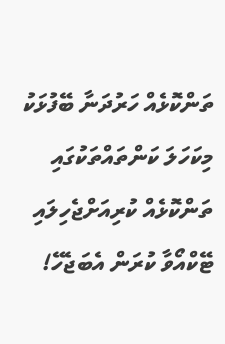ތަންކޮޅެއް ހަރުދަނާ ބޭފުޅަކު މިކަހަލަ ކަންތައްތަކުގައި ތަންކޮޅެއް ކުރިއަށްޖެހިލައި ޓޭކްއޯވާ ކުރަން އެބަޖެހޭ!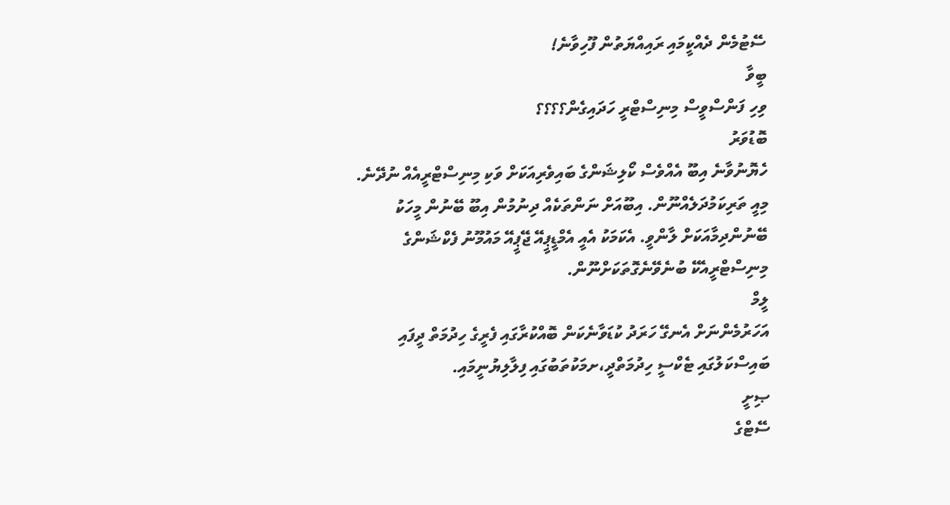ސޭޓުމެން ދެއްކީމައި ރައިއްޔަތުން ފޫހިވާނެ!
ބީވާ
ވިހި ފަންސްވީސް މިނިސްޓްރީ ހަދައިގެން؟؟؟؟
ބޮޑުވަރު
ހެޔޮނުވާނެ އިބޫ އެއްވެސް ކޯލިޝަންގެ ބައިވެރިއަކަށް ވަކި މިނިސްޓްރީއެއް ނުދޭނެ. މިއީ ތަރިކަމުދަލެއްނޫން. އިބޫއަށް ނަންތަކެއް ދިނުމުން އިބޫ ބޭނުން މީހަކު ބޭނުންދިމާއަކަށް ލާންވީ. އެކަމަކު އެއީ އެމްޑީޕީއޭ ޖޭޕީއޭ މައުމޫނު ފެކްޝަންގެ މިނިސްޓްރީއެކޭ ބުނެވޭނެގޮތަކަށްނޫން.
ލީމް
އަހަރުމެންނަށް އެނގޭ ހަރަދު ކުޑަވާނެކަން ބޮއްކުރާގައި ފެރީގެ ހިދުމަތް ދީފައި ބައިސްކަލުގައި ޓެކްސީ ހިދުމަތްދީ،ށމަކުތަބުގައި ފިލާލިޔުނީމައި.
ޞިށީ
ސޭޓްގެ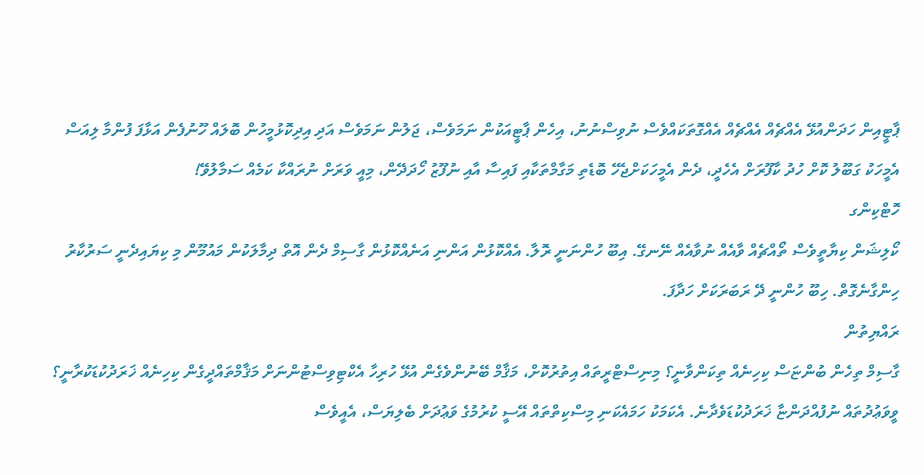ޕާޓީއިން ހަދަންއުޅޭ އެއްޗެއް އެއްޗެއް އެއްގޮތަކައްވެސް ނުވިސްނުނު، އިހެން ޕާޓީއަކުން ނަމަވެސް، ޖަލުން ނަމަވެސް އަދި އިދިކޮޅުމީހުން ބޮލައް ހޫނުފެން އަޅާފަ ފުންމާ ލިއަސް އެމީހަކު ގަބޫލު ކޮށް ހުދު ކާފޫރަށް އެހެދީ، ދެން އެމީހަކަށްޖެހޭ ބޮޑެތި މަގާމްތަކާއި ފައިސާ އާއި ނުފޫޒު ހޯދަދޭން، މިއީ ވަރަށް ނުރައްކާ ކަމެއް ސަމާލުވޭ!
ހޮޓްކިންގ
ކޯލިޝަން ކިޔާތީވެސް ތޯއްޗެއް ވާއެއް ނުވާއެއް ނޭނގޭ. އިބޫ ހުންނަނީ ރޮލާ. އެއްކޮޅުން އަންނި އަނެއްކޮޅުން ގާސިމް ދެން އޮތް ދިމާލަކުން މައުމޫން މި ކިޔައިދެނީ ސަރުކާރު ހިންގާނެގޮތް. ހިބޫ ހުންނީ ދޭ ރަބަރަކަށް ހަދާފަ.
ރައްޔިތުން
ގާސިމް ތިހެން ބުންޏަސް ކިހިނެއް ތިކަންވާނީ؟ މިނިސްޓްރީތައް އިތުރުކޮށް، މަޤާމް ބޭނުންވެގެން އުޅޭ ހުރިހާ އެކްޓިވިސްޓުންނަށް މަޤާމްތައްދީގެން ކިހިނެއް ޚަރަދުކުޑަކުރާނީ؟ ވީވަޢުދުތައް ނުފުއްދަންޏާ ޚަރަދުކުޑަވެދާނެ. އެކަމަކު ހަމައެކަނި މިސްކިތްތައް އޭސީ ކުރުމުގެ ވަޢުދަށް ބެލިޔަސް، އެއީވެސް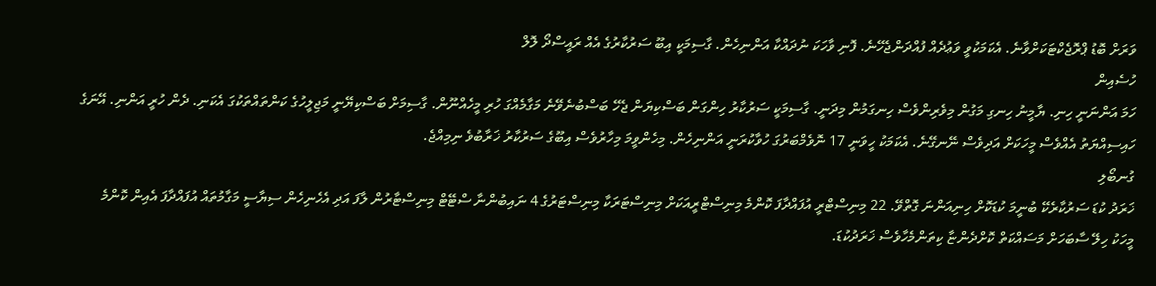ވަރަށް ބޮޑު ޕްރޮޖެކްޓަކަށްވާނެ. އެކަމަކުވީ ވަޢުދެއް ފުއްދަންޖެހޭނެ. ފޮނި ވާހަކަ ނުދައްކާ އަންނިހެން. ގާސިމަކީ އިބޫ ސަރުކާރުގެ އެއް ރައީސްދޯ ލޮލް
ހުސެއިން
ހަމަ އަންނަނީ ހިނި. ޔާމީނު ހިނގި މަގުން މިވެރިންވެސް ހިނގަމުން މިދަނީ. ގާސިމަކީ ސަރުކާރު ހިންގަން ބަސްކިޔަން ޖެހޭ ބަސްބުނެވޭނެ މަގާމެއްގަ ހުރި މީހެއްނޫން. ގާސިމަށް ބަސްކިޔޭނީ މަޖިލީހުގެ ކަންތައްތަކުގަ އެކަނި. ދެން ހުރީ އަންނި. އޭނަގެ ހައިސިއްޔަތު އެއްވެސް މީހަކަށް އަދިވެސް ނޭނގޭނެ. އެކަމަކު ހީވަނީ 17 ނޮވެމްބަރުގަ ހުވާކުރަނީ އަންނިހެން. މިހެންވީމަ މިހާރުވެސް އިބޫގެ ސަރުކާރު ޚަރާބުވެ ނިމިއްޖެ.
ގުނބޯލި
ޚަރަދު ކުޑަ ސަރުކާރެކޭ ބުނީމަ ކުޑަކޮށް ހިނިއަންނަ ގޮތްވޭ. 22 މިނިސްޓްރީ އުފައްދާފަ ކޮންމެ މިނިސްޓްރީއަކަށް މިނިސްޓަރަކާ މިނިސްޓަރުގެ 4 ނައިބުންނާ ސްޓޭޓް މިނިސްޓާރުން ލާފަ އަދި އެހެނިހެން ސިޔާސީ މަގާމުތައް އުފައްދާފަ އެއިން ކޮންމެ މީހަކު ހިލޭ ސާބަހަށް މަސައްކަތް ކޮށްދެންޏާ ކިތަންމެހާވެސް ޚަރަދުކުޑަ.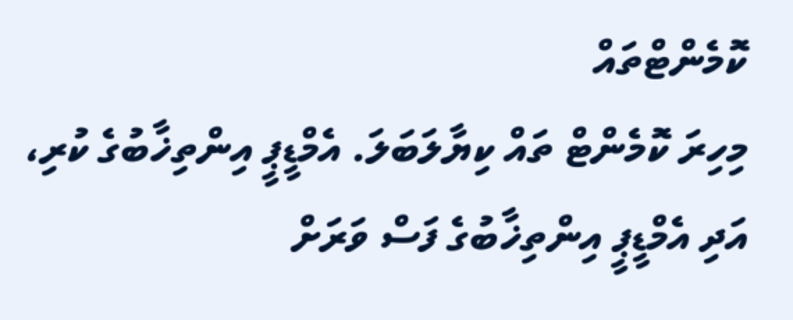ކޮމެންޓްތައް
މިހިރަ ކޮމެންޓް ތައް ކިޔާލަބަލަ. އެމްޑީޕީ އިންތިޚާބުގެ ކުރި، އަދި އެމްޑީޕީ އިންތިޚާބުގެ ފަސް ވަރަށް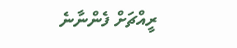ރީއްޗަށް ފެންނާނެ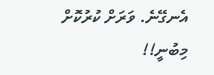އެނގޭނެ. ވަރަށް ކުރުކޮށް މިބުނީ!!